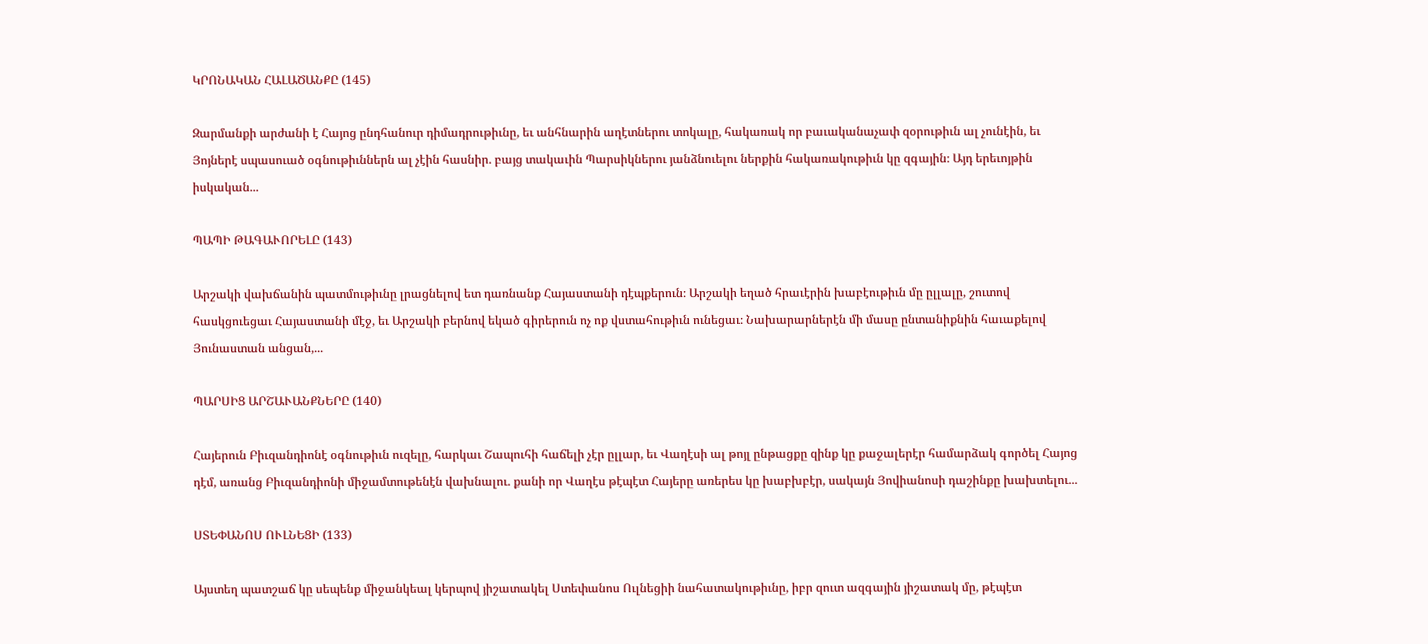ԿՐՈՆԱԿԱՆ ՀԱԼԱԾԱՆՔԸ (145)

Զարմանքի արժանի է Հայոց ընդհանուր դիմադրութիւնը, եւ անհնարին աղէտներու տոկալը, հակառակ որ բաւականաչափ զօրութիւն ալ չունէին, եւ Յոյներէ սպասուած օգնութիւններն ալ չէին հասնիր. բայց տակաւին Պարսիկներու յանձնուելու ներքին հակառակութիւն կը զգային։ Այդ երեւոյթին իսկական...

ՊԱՊԻ ԹԱԳԱՒՈՐԵԼԸ (143)

Արշակի վախճանին պատմութիւնը լրացնելով ետ դառնանք Հայաստանի դէպքերուն։ Արշակի եղած հրաւէրին խաբէութիւն մը ըլլալը, շուտով հասկցուեցաւ Հայաստանի մէջ, եւ Արշակի բերնով եկած գիրերուն ոչ ոք վստահութիւն ունեցաւ։ Նախարարներէն մի մասը ընտանիքնին հաւաքելով Յունաստան անցան,...

ՊԱՐՍԻՑ ԱՐՇԱՒԱՆՔՆԵՐԸ (140)

Հայերուն Բիւզանդիոնէ օգնութիւն ուզելը, հարկաւ Շապուհի հաճելի չէր ըլլար, եւ Վաղէսի ալ թոյլ ընթացքը զինք կը քաջալերէր համարձակ գործել Հայոց դէմ, առանց Բիւզանդիոնի միջամտութենէն վախնալու. քանի որ Վաղէս թէպէտ Հայերը առերես կը խաբխբէր, սակայն Յովիանոսի դաշինքը խախտելու...

ՍՏԵՓԱՆՈՍ ՈՒԼՆԵՑԻ (133)

Այստեղ պատշաճ կը սեպենք միջանկեալ կերպով յիշատակել Ստեփանոս Ուլնեցիի նահատակութիւնը, իբր զուտ ազգային յիշատակ մը, թէպէտ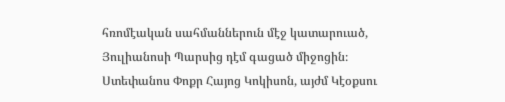հռոմէական սահմաններուն մէջ կատարուած, Յուլիանոսի Պարսից դէմ գացած միջոցին։ Ստեփանոս Փոքր Հայոց Կոկիսոն, այժմ Կէօքսու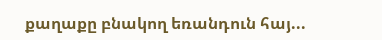քաղաքը բնակող եռանդուն հայ...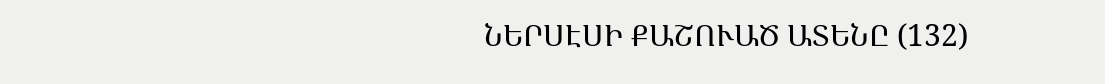ՆԵՐՍԷՍԻ ՔԱՇՈՒԱԾ ԱՏԵՆԸ (132)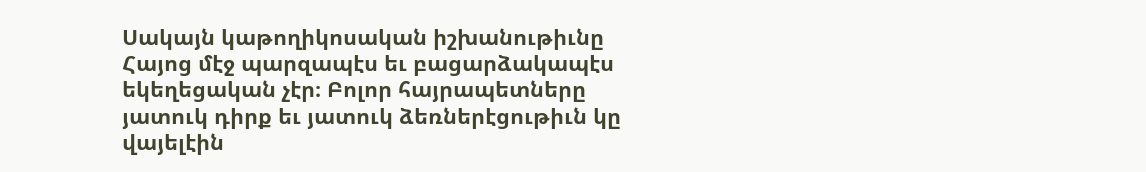Սակայն կաթողիկոսական իշխանութիւնը Հայոց մէջ պարզապէս եւ բացարձակապէս եկեղեցական չէր։ Բոլոր հայրապետները յատուկ դիրք եւ յատուկ ձեռներէցութիւն կը վայելէին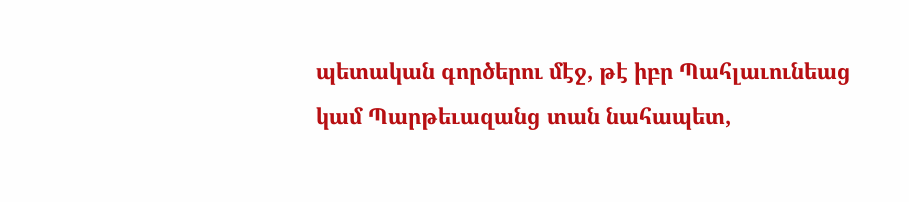պետական գործերու մէջ, թէ իբր Պահլաւունեաց կամ Պարթեւազանց տան նահապետ,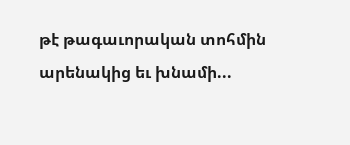թէ թագաւորական տոհմին արենակից եւ խնամի...